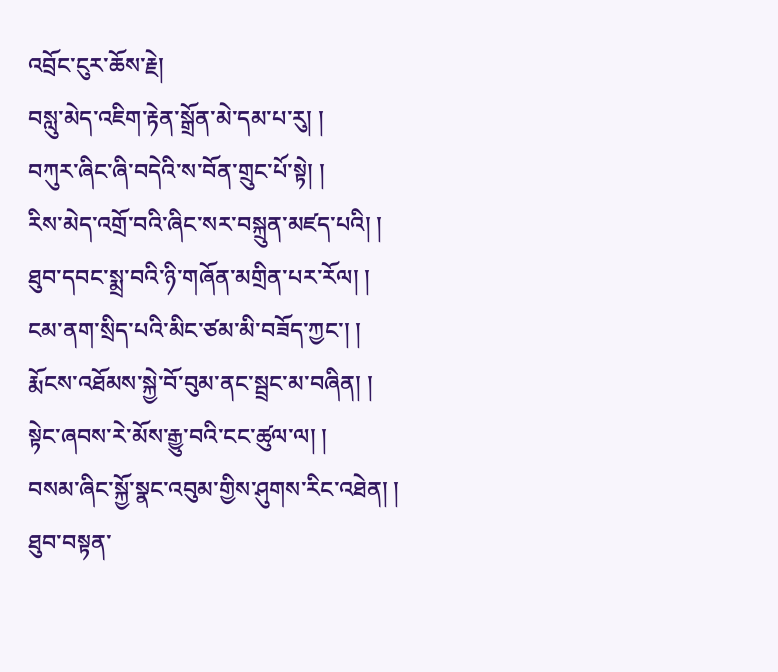འབྲོང་ངུར་ཆོས་རྗེ།
བསླུ་མེད་འཇིག་རྟེན་སྒྲོན་མེ་དམ་པ་རུ། །
བཀུར་ཞིང་ཞི་བདེའི་ས་བོན་གྲུང་པོ་སྟེ། །
རིས་མེད་འགྲོ་བའི་ཞིང་སར་བསྐྲུན་མཛད་པའི། །
ཐུབ་དབང་སྨྲ་བའི་ཉི་གཞོན་མགྲིན་པར་རོལ། །
ངམ་ནག་སྲིད་པའི་མིང་ཙམ་མི་བཟོད་ཀྱང་། །
རྨོངས་འཐོམས་སྐྱེ་བོ་བུམ་ནང་སྦྲང་མ་བཞིན། །
སྟེང་ཞབས་རེ་མོས་རྒྱུ་བའི་ངང་ཚུལ་ལ། །
བསམ་ཞིང་སྐྱོ་སྣང་འབུམ་གྱིས་ཤུགས་རིང་འཐེན། །
ཐུབ་བསྟན་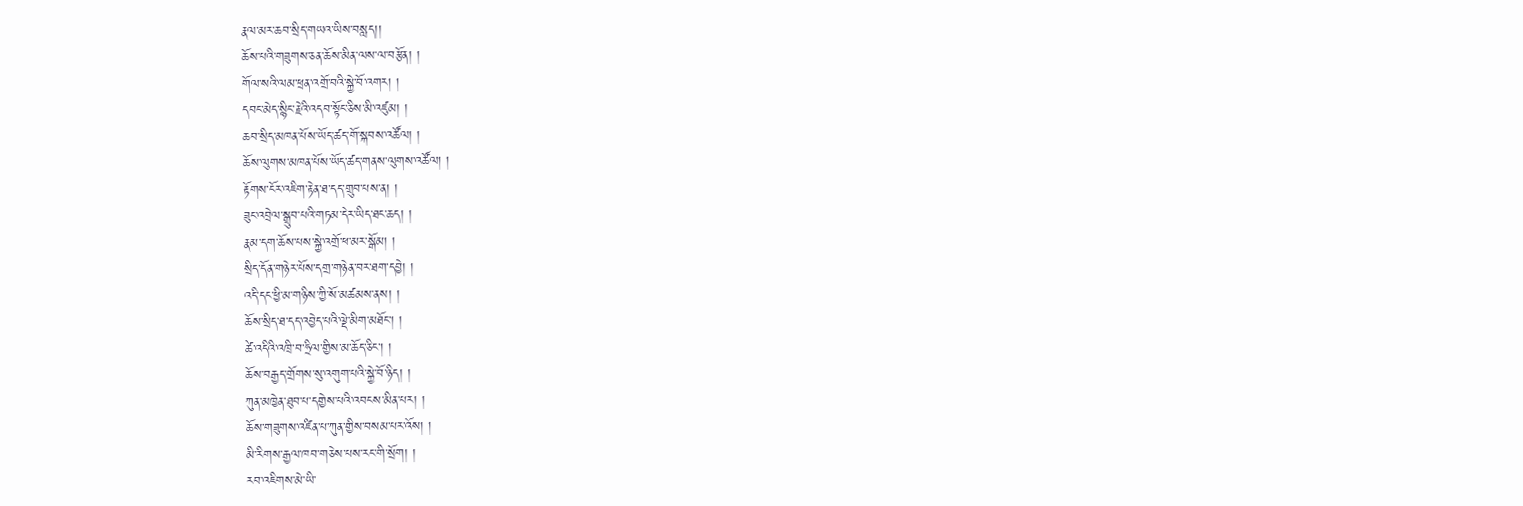རྣལ་མར་ཆབ་སྲིད་གཡའ་ཡིས་བསླད།།
ཆོས་པའི་གཟུགས་ཅན་ཆོས་མིན་ལས་ལ་བརྩོན། །
གོལ་སའི་ལམ་ཕྲན་འགྲོ་བའི་སྐྱེ་བོ་འགར། །
དབང་མེད་སྙིང་རྗེའི་འདབ་སྟོང་ཅིས་མི་འཛུམ། །
ཆབ་སྲིད་མཁན་པོས་ཡོད་ཚད་གོ་སྐབས་འཚོལ། །
ཆོས་ལུགས་མཁན་པོས་ཡོད་ཚད་གནས་ལུགས་འཚོལ། །
རྟོགས་ངོར་འཇིག་རྟེན་ཐ་དད་གྲུབ་པས་ན། །
ཟུང་འབྲེལ་སྒྲུབ་པའི་གཏམ་དེར་ཡིད་ཐང་ཆད། །
རྣམ་དག་ཆོས་པས་སྐྱེ་འགྲོ་ཕ་མར་སྒོམ། །
སྲིད་དོན་གཉེར་པོས་དགྲ་གཉེན་བར་ཐག་དབྱེ། །
འདི་དང་ཕྱི་མ་གཉིས་ཀྱི་སོ་མཚམས་ནས། །
ཆོས་སྲིད་ཐ་དད་འབྱེད་པའི་ལྡེ་མིག་མཐོང་། །
ཚེ་འདིའི་འཁྲི་བ་ཧྲིལ་གྱིས་མ་ཆོད་ཅིང་། །
ཆོས་བརྒྱད་གྲོགས་སུ་འགུག་པའི་སྐྱེ་བོ་ཉིད། །
ཀུན་མཁྱེན་ཐུབ་པ་དགྱེས་པའི་འབངས་མིན་པར། །
ཆོས་གཟུགས་འཛིན་པ་ཀུན་གྱིས་བསམ་པར་འོས། །
མི་རིགས་རྒྱལ་ཁབ་གཅེས་པས་རང་གི་སྲོག། །
རབ་འཇིགས་མེ་ཡི་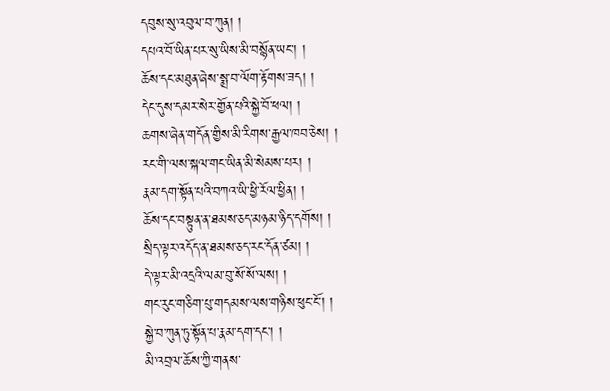དབུས་སུ་འབུལ་བ་ཀུན། །
དཔའ་བོ་ཡིན་པར་སུ་ཡིས་མི་བསྙོན་ཡང་། །
ཆོས་དང་མཐུན་ཞེས་སྨྲ་བ་ལོག་རྟོགས་ཟད། །
དེང་དུས་དམར་སེར་གྱོན་པའི་སྐྱེ་བོ་ཕལ། །
ཆགས་ཞེན་གདོན་གྱིས་མི་རིགས་རྒྱལ་ཁབ་ཅེས། །
རང་གི་ལས་སྐལ་གང་ཡིན་མི་སེམས་པར། །
རྣམ་དག་སྟོན་པའི་བཀའ་ཡི་ཕྱི་རོལ་ཕྱིན། །
ཆོས་དང་བསྟུན་ན་ཐམས་ཅད་མཉམ་ཉིད་དགོས། །
སྲིད་ལྟར་འདོད་ན་ཐམས་ཅད་རང་དོན་ཙམ། །
དེ་ལྟར་མི་འདྲའི་ལམ་བུ་སོ་སོ་ལས། །
གང་རུང་གཅིག་པུ་གདམས་ལས་གཉིས་ཕུང་ངོ་། །
སྐྱེ་བ་ཀུན་ཏུ་སྟོན་པ་རྣམ་དག་དང་། །
མི་འབྲལ་ཆོས་ཀྱི་གནས་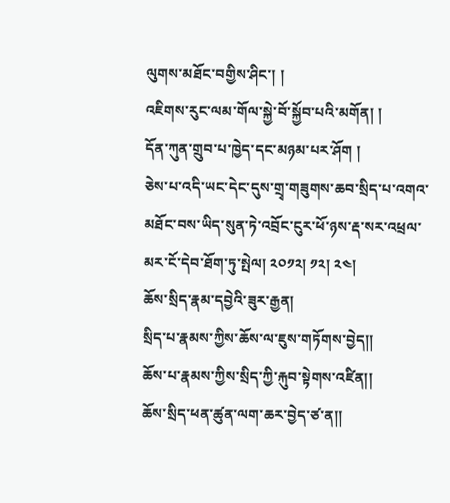ལུགས་མཐོང་བགྱིས་ཤིང་། །
འཇིགས་རུང་ལམ་གོལ་སྐྱེ་བོ་སྐྱོབ་པའི་མགོན། །
དོན་ཀུན་གྲུབ་པ་ཁྱེད་དང་མཉམ་པར་ཤོག །
ཅེས་པ་འདི་ཡང་དེང་དུས་གྲྭ་གཟུགས་ཆབ་སྲིད་པ་འགའ་མཐོང་བས་ཡིད་སུན་ཏེ་འབྲོང་ངུར་ཕོ་ཉས་རྡ་སར་འཕྲལ་མར་ངོ་དེབ་ཐོག་ཏུ་སྤེལ། ༢༠༡༢། ༡༢། ༢༤།
ཆོས་སྲིད་རྣམ་དབྱེའི་ཟུར་རྒྱན།
སྲིད་པ་རྣམས་ཀྱིས་ཆོས་ལ་ཇུས་གཏོགས་བྱེད།།
ཆོས་པ་རྣམས་ཀྱིས་སྲིད་ཀྱི་རྐུབ་སྟེགས་འཛིན།།
ཆོས་སྲིད་ཕན་ཚུན་ལག་ཆར་བྱེད་ཙ་ན།།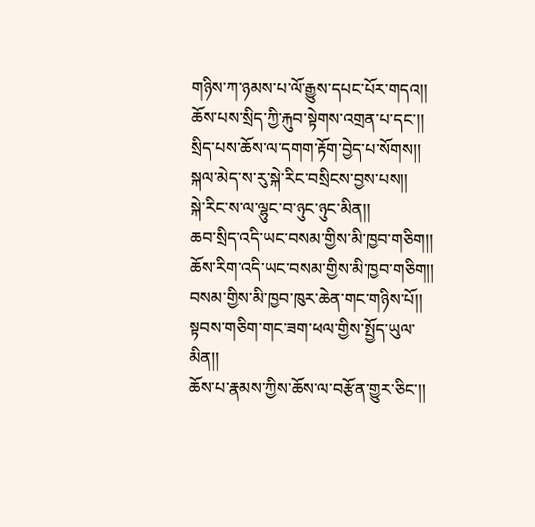གཉིས་ཀ་ཉམས་པ་ལོ་རྒྱུས་དཔང་པོར་གདའ།།
ཆོས་པས་སྲིད་ཀྱི་རྐུབ་སྟེགས་འགྲན་པ་དང་།།
སྲིད་པས་ཆོས་ལ་དགག་རྟོག་བྱེད་པ་སོགས།།
སྐལ་མེད་ས་རུ་སྐེ་རིང་བསྲིངས་བྱས་པས།།
སྐེ་རིང་ས་ལ་ལྷུང་བ་ཉུང་ཉུང་མིན།།
ཆབ་སྲིད་འདི་ཡང་བསམ་གྱིས་མི་ཁྱབ་གཅིག།།
ཆོས་རིག་འདི་ཡང་བསམ་གྱིས་མི་ཁྱབ་གཅིག།།
བསམ་གྱིས་མི་ཁྱབ་ཁུར་ཆེན་གང་གཉིས་པོ།།
སྟབས་གཅིག་གང་ཟག་ཕལ་གྱིས་སྤྱོད་ཡུལ་མིན།།
ཆོས་པ་རྣམས་ཀྱིས་ཆོས་ལ་བརྩོན་གྱུར་ཅིང་།།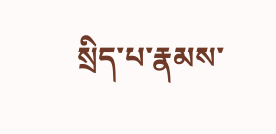སྲིད་པ་རྣམས་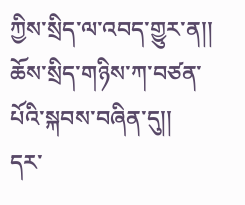ཀྱིས་སྲིད་ལ་འབད་གྱུར་ན།།
ཆོས་སྲིད་གཉིས་ཀ་བཙན་པོའི་སྐབས་བཞིན་དུ།།
དར་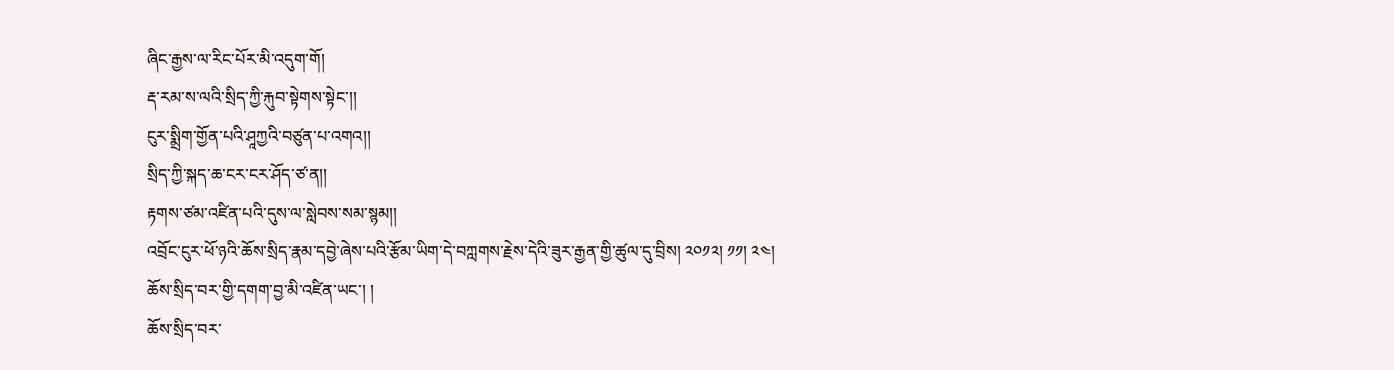ཞིང་རྒྱས་ལ་རིང་པོར་མི་འདུག་གོ།
རྡ་རམ་ས་ལའི་སྲིད་ཀྱི་རྐུབ་སྟེགས་སྟེང་།།
ངུར་སྨྲིག་གྱོན་པའི་ཤཱཀྱའི་བཙུན་པ་འགའ།།
སྲིད་ཀྱི་སྐད་ཆ་ངར་ངར་ཤོད་ཙ་ན།།
རྟགས་ཙམ་འཛིན་པའི་དུས་ལ་སླེབས་སམ་སྙམ།།
འབྲོང་ངུར་ཕོ་ཉའི་ཆོས་སྲིད་རྣམ་དབྱེ་ཞེས་པའི་རྩོམ་ཡིག་དེ་བཀླགས་རྗེས་དེའི་ཟུར་རྒྱན་གྱི་ཚུལ་དུ་བྲིས། ༢༠༡༢། ༡༡། ༢༤།
ཆོས་སྲིད་བར་གྱི་དགག་བྱ་མི་འཛིན་ཡང་། །
ཆོས་སྲིད་བར་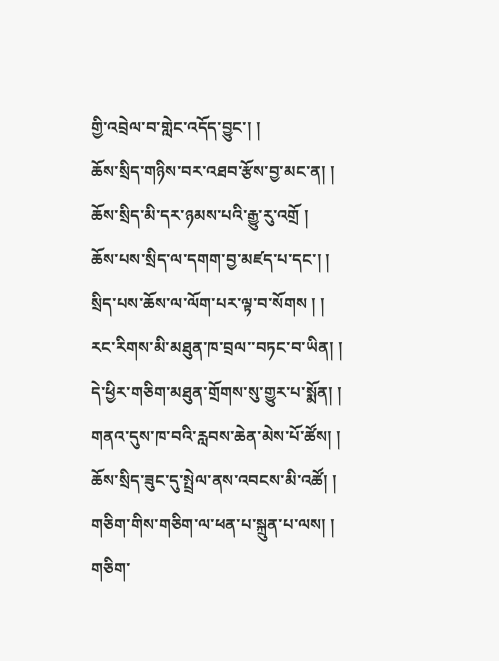གྱི་འབྲེལ་བ་གླེང་འདོད་བྱུང་། །
ཆོས་སྲིད་གཉིས་བར་འཐབ་རྩོས་བྱ་མང་ན། །
ཆོས་སྲིད་མི་དར་ཉམས་པའི་རྒྱུ་རུ་འགྲོ །
ཆོས་པས་སྲིད་ལ་དགག་བྱ་མཛད་པ་དང་། །
སྲིད་པས་ཆོས་ལ་ལོག་པར་ལྟ་བ་སོགས ། །
རང་རིགས་མི་མཐུན་ཁ་བྲལ་་བཏང་བ་ཡིན། །
དེ་ཕྱིར་གཅིག་མཐུན་གྲོགས་སུ་གྱུར་པ་སྨོན། །
གནའ་དུས་ཁ་བའི་རླབས་ཆེན་མེས་པོ་ཚོས། །
ཆོས་སྲིད་ཟུང་དུ་སྤྲེལ་ནས་འབངས་མི་འཚོ། །
གཅིག་གིས་གཅིག་ལ་ཕན་པ་སྐྲུན་པ་ལས། །
གཅིག་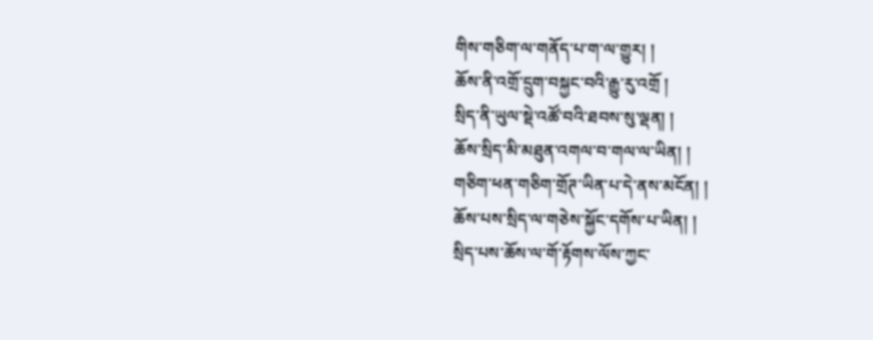གིས་གཅིག་ལ་གནོད་པ་ག་ལ་གྱུར། །
ཆོས་ནི་འགྲོ་དྲུག་བསྐྱང་བའི་རྒྱུ་རུ་འགྲོ །
སྲིད་ནི་ཡུལ་སྡེ་འཚོ་བའི་ཐབས་སུ་ལྡན། །
ཆོས་སྲིད་མི་མཐུན་འགལ་བ་གལ་ལ་ཡིན། །
གཅིག་ཕན་གཅིག་གྲོཊ་ཡིན་པ་དེ་ནས་མངོན། །
ཆོས་པས་སྲིད་ལ་གཅེས་སྐྱོང་དགོས་པ་ཡིན། །
སྲིད་པས་ཆོས་ལ་གོ་རྟོགས་ལོས་ཀྱང་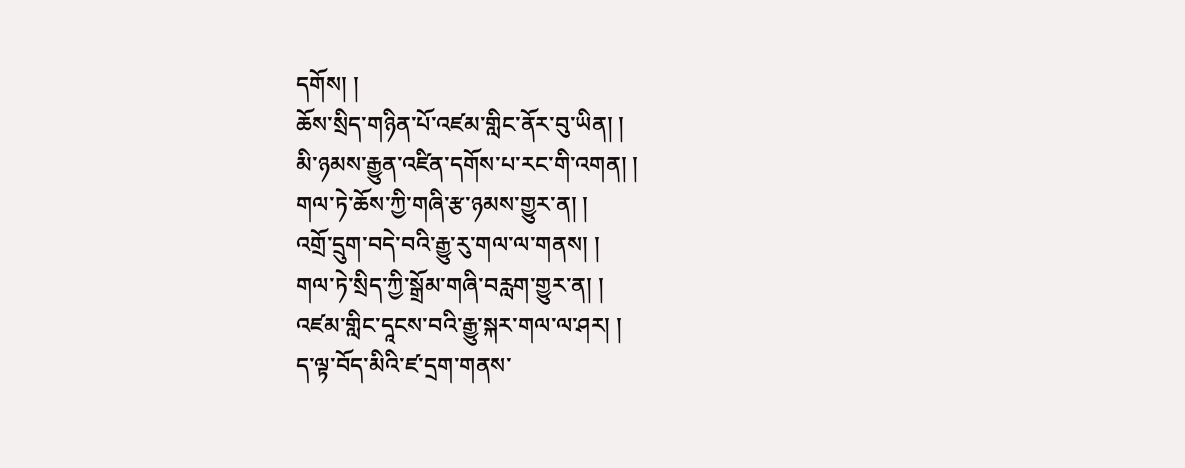དགོས། །
ཆོས་སྲིད་གཉིན་པོ་འཛམ་གླིང་ནོར་བུ་ཡིན། །
མི་ཉམས་རྒྱུན་འཛིན་དགོས་པ་རང་གི་འགན། །
གལ་ཏེ་ཆོས་ཀྱི་གཞི་རྩ་ཉམས་གྱུར་ན། །
འགྲོ་དྲུག་བདེ་བའི་རྒྱུ་རུ་གལ་ལ་གནས། །
གལ་ཏེ་སྲིད་ཀྱི་སྒྲོམ་གཞི་བརླག་གྱུར་ན། །
འཛམ་གླིང་དཱངས་བའི་རྒྱུ་སྐར་གལ་ལ་ཤར། །
ད་ལྟ་བོད་མིའི་ཛ་དྲག་གནས་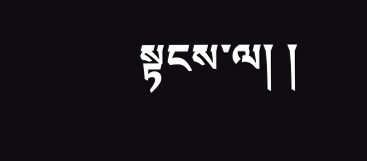སྟངས་ལ། །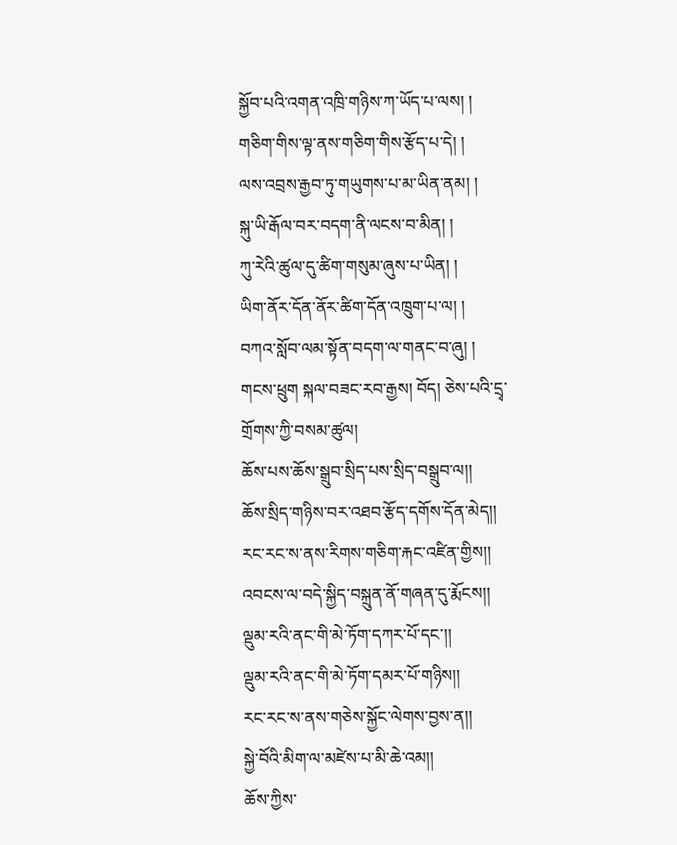སྐྱོབ་པའི་འགན་འཁྲི་གཉིས་ཀ་ཡོད་པ་ལས། །
གཅིག་གིས་ལྟ་ནས་གཅིག་གིས་རྩོད་པ་དེ། །
ལས་འབྲས་རྒྱབ་ཏུ་གཡུགས་པ་མ་ཡིན་ནམ། །
སྐུ་ཡི་རྒོལ་བར་བདག་ནི་ལངས་བ་མིན། །
ཀུ་རེའི་ཚུལ་དུ་ཚིག་གསུམ་ཞུས་པ་ཡིན། །
ཡིག་ནོར་དོན་ནོར་ཚིག་དོན་འཁྲུག་པ་ལ། །
བཀའ་སློབ་ལམ་སྟོན་བདག་ལ་གནང་བ་ཞུ། །
གངས་ཕྲུག སྐལ་བཟང་རབ་རྒྱས། བོད། ཅེས་པའི་དྲྭ་གྲོགས་ཀྱི་བསམ་ཚུལ།
ཆོས་པས་ཆོས་སྒྲུབ་སྲིད་པས་སྲིད་བསྒྲུབ་ལ།།
ཆོས་སྲིད་གཉིས་བར་འཐབ་རྩོད་དགོས་དོན་མེད།།
རང་རང་ས་ནས་རིགས་གཅིག་རྐང་འཛིན་གྱིས།།
འབངས་ལ་བདེ་སྐྱིད་བསྐྲུན་ནོ་གཞན་དུ་རྨོངས།།
ལྡུམ་རའི་ནང་གི་མེ་ཏོག་དཀར་པོ་དང་།།
ལྡུམ་རའི་ནང་གི་མེ་ཏོག་དམར་པོ་གཉིས།།
རང་རང་ས་ནས་གཅེས་སྐྱོང་ལེགས་བྱས་ན།།
སྐྱེ་བོའི་མིག་ལ་མཛེས་པ་མི་ཆེ་འམ།།
ཆོས་ཀྱིས་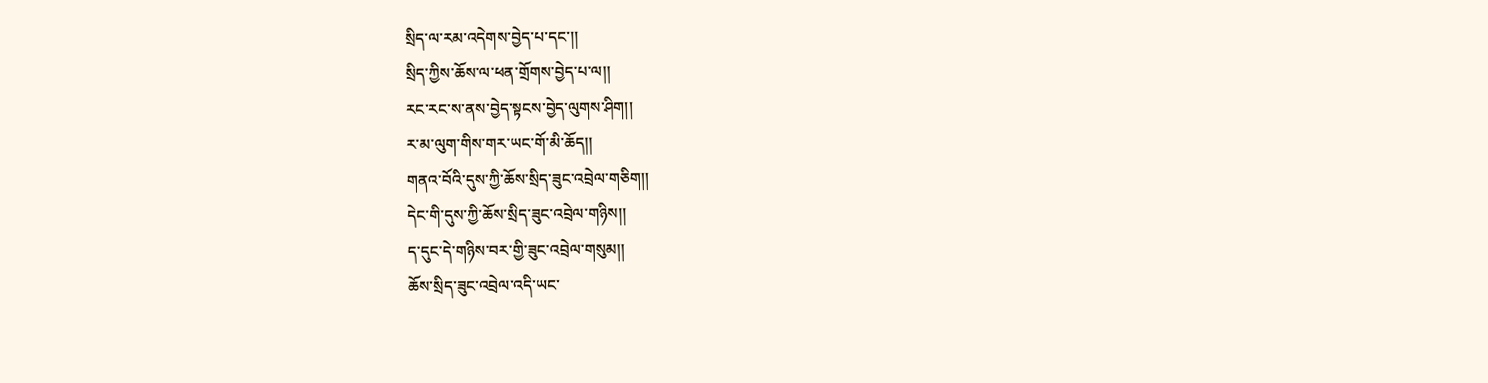སྲིད་ལ་རམ་འདེགས་བྱེད་པ་དང་།།
སྲིད་ཀྱིས་ཆོས་ལ་ཕན་གྲོགས་བྱེད་པ་ལ།།
རང་རང་ས་ནས་བྱེད་སྟངས་བྱེད་ལུགས་ཤིག།།
ར་མ་ལུག་གིས་གར་ཡང་གོ་མི་ཆོད།།
གནའ་བོའི་དུས་ཀྱི་ཆོས་སྲིད་ཟུང་འབྲེལ་གཅིག།།
དེང་གི་དུས་ཀྱི་ཆོས་སྲིད་ཟུང་འབྲེལ་གཉིས།།
ད་དུང་དེ་གཉིས་བར་གྱི་ཟུང་འབྲེལ་གསུམ།།
ཆོས་སྲིད་ཟུང་འབྲེལ་འདི་ཡང་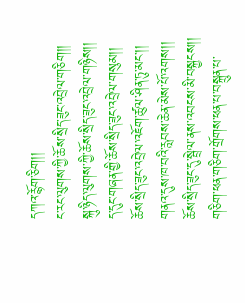དཀའ་རྙོག་ཅིག།།
ང་རང་ལུགས་ཀྱི་ཆོས་སྲིད་ཟུང་འབྲེལ་གཅིག།།
སྐུ་ཉིད་ལུགས་ཀྱི་ཆོས་སྲིད་ཟུང་འབྲེལ་གཉིས།།
ད་དུང་གཞན་གྱི་ཆོས་སྲིད་ཟུང་འབྲེལ་གསུམ།།
ཆོས་སྲིད་ཟུང་འབྲེལ་འཇོག་ཚུལ་ཤིན་ཏུ་མང་།།
གནའ་དུས་ཁ་བའི་རླབས་ཆེན་མེས་པོ་འགས།།
ཆོས་སྲིད་ཟུང་དུ་སྦྲེལ་ནས་འབངས་མི་བསྐྱངས།།
གཅིག་ཕན་གཅིག་གྲོགས་ཕན་པ་བསྐྲུན་པ་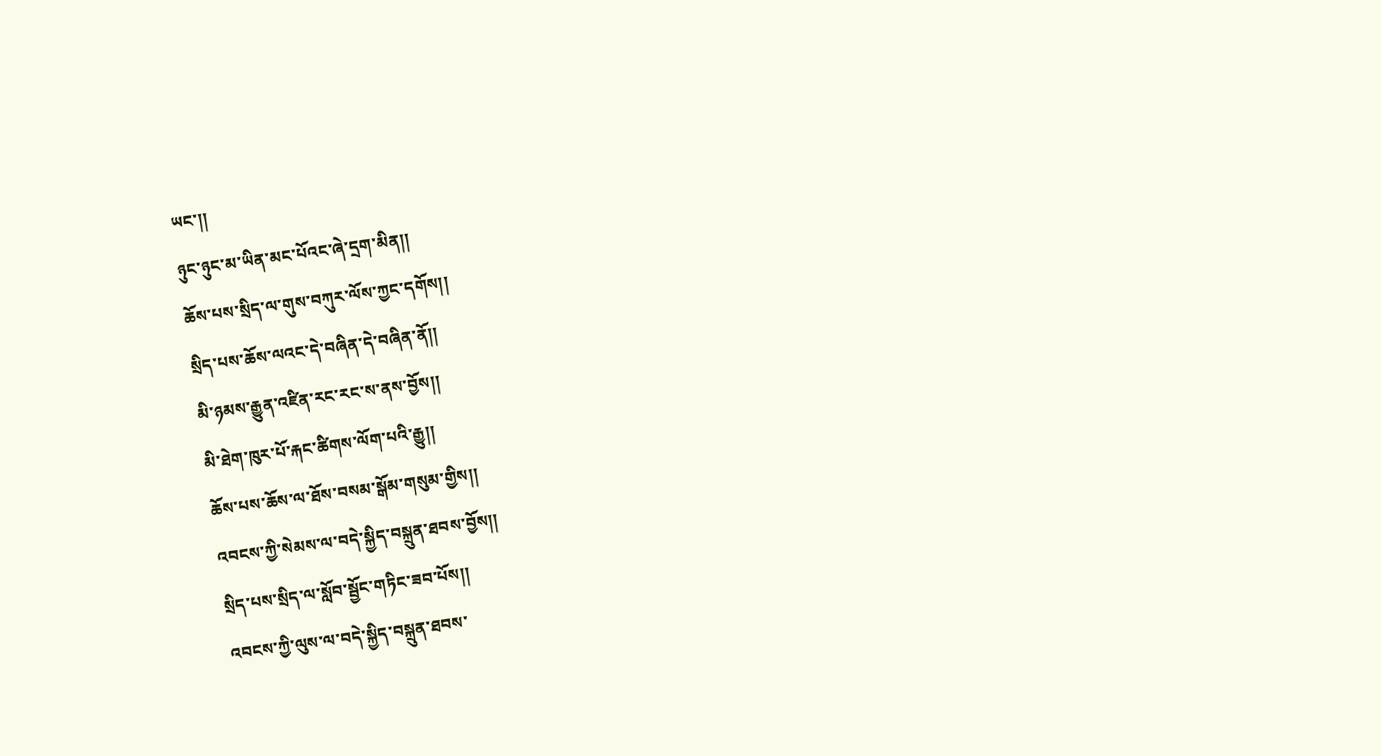ཡང་།།
ཉུང་ཉུང་མ་ཡིན་མང་པོའང་ཞེ་དྲག་མིན།།
ཆོས་པས་སྲིད་ལ་གུས་བཀུར་ལོས་ཀྱང་དགོས།།
སྲིད་པས་ཆོས་ལའང་དེ་བཞིན་དེ་བཞིན་ནོ།།
མི་ཉམས་རྒྱུན་འཛིན་རང་རང་ས་ནས་བྱོས།།
མི་ཐེག་ཁུར་པོ་རྐང་ཚིགས་ལོག་པའི་རྒྱུ།།
ཆོས་པས་ཆོས་ལ་ཐོས་བསམ་སྒོམ་གསུམ་གྱིས།།
འབངས་ཀྱི་སེམས་ལ་བདེ་སྐྱིད་བསྐྲུན་ཐབས་བྱོས།།
སྲིད་པས་སྲིད་ལ་སློབ་སྦྱོང་གཏིང་ཟབ་པོས།།
འབངས་ཀྱི་ལུས་ལ་བདེ་སྐྱིད་བསྐྲུན་ཐབས་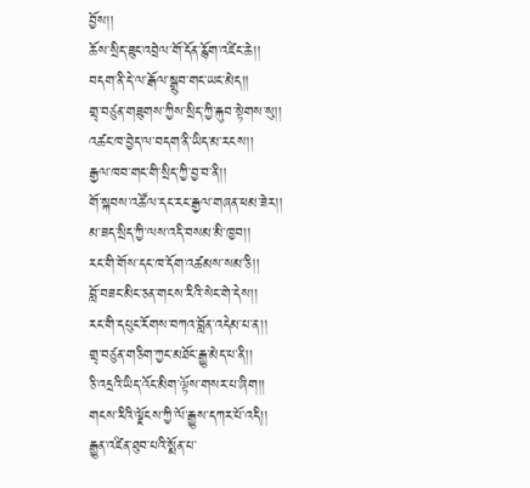བྱོས།།
ཆོས་སྲིད་ཟུང་འབྲེལ་གོ་དོན་རྙོག་འཛིང་ཆེ།།
བདག་ནི་དེ་ལ་རྒོལ་སྒྲུབ་གང་ཡང་མེད།།
གྲྭ་བཙུན་གཟུགས་ཀྱིས་སྲིད་ཀྱི་རྐུབ་སྟེགས་སུ།།
འཚང་ཁ་བྱེད་ལ་བདག་ནི་ཡིད་མ་རངས།།
རྒྱལ་ཁབ་གང་གི་སྲིད་ཀྱི་བྱ་བ་ནི།།
གོ་སྐབས་འཚོལ་དང་རང་རྒྱལ་གཞན་ཕམ་ཟེར།།
མ་ཟད་སྲིད་ཀྱི་ལས་འདི་བསམ་མི་ཁྱབ།།
རང་གི་གོས་དང་ཁ་དོག་འཚམས་སམ་ཅི།།
བློ་བཟང་མིང་ཅན་གངས་རིའི་སེང་གེ་དེས།།
རང་གི་དཔུང་རོགས་བཀའ་བློན་འདེམ་པ་ན།།
གྲྭ་བཙུན་གཅིག་ཀྱང་མཐོང་རྒྱུ་མེད་པ་ནི།།
ཅི་འདྲའི་ཡིད་འོང་མིག་ལྟོས་གསར་པ་ཞིག།།
གངས་རིའི་ལྗོངས་ཀྱི་ལོ་རྒྱུས་དཀར་པོ་འདི།།
རྒྱུན་འཛིན་ཐུབ་པའི་སྨོན་པ་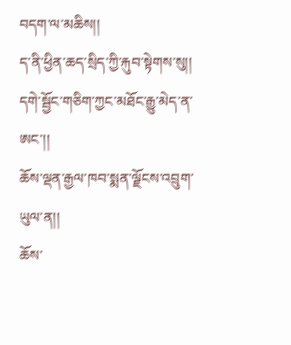བདག་ལ་མཆིས།།
ད་ནི་ཕྱིན་ཆད་སྲིད་ཀྱི་རྐུབ་སྟེགས་སུ།།
དགེ་སྦྱོང་གཅིག་ཀྱང་མཐོང་རྒྱུ་མེད་ན་ཨང་།།
ཆོས་ལྡན་རྒྱལ་ཁབ་སྨན་ལྗོངས་འབྲུག་ཡུལ་ན།།
ཆོས་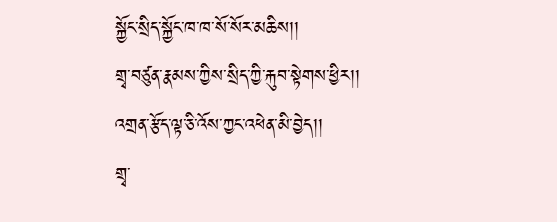སྐྱོང་སྲིད་སྐྱོང་ཁ་ཁ་སོ་སོར་མཆིས།།
གྲྭ་བཙུན་རྣམས་ཀྱིས་སྲིད་ཀྱི་རྐུབ་སྟེགས་ཕྱིར།།
འགྲན་རྩོད་ལྟ་ཅི་འོས་ཀྱང་འཕེན་མི་བྱེད།།
གྲྭ་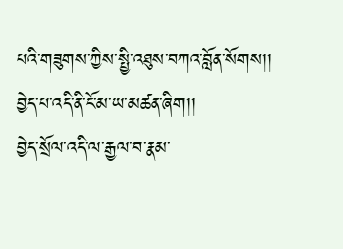པའི་གཟུགས་ཀྱིས་སྤྱི་འཐུས་བཀའ་བློན་སོགས།།
བྱེད་པ་འདི་ནི་ངོ་མ་ཡ་མཚན་ཞིག།།
བྱེད་སྲོལ་འདི་ལ་རྒྱལ་བ་རྣམ་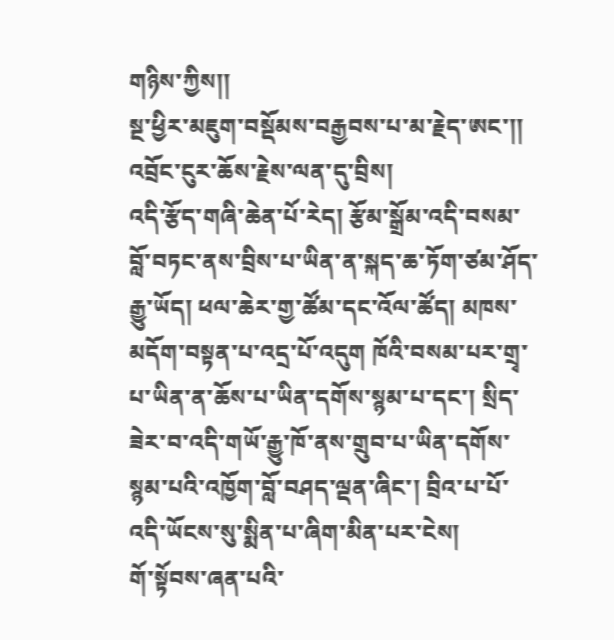གཉིས་ཀྱིས།།
སྔ་ཕྱིར་མཇུག་བསྡོམས་བརྒྱབས་པ་མ་རྗེད་ཨང་།།
འབྲོང་ངུར་ཆོས་རྗེས་ལན་དུ་བྲིས།
འདི་རྩོད་གཞི་ཆེན་པོ་རེད། རྩོམ་སྒྲོམ་འདི་བསམ་བློ་བཏང་ནས་བྲིས་པ་ཡིན་ན་སྐད་ཆ་ཏོག་ཙམ་ཤོད་རྒྱུ་ཡོད། ཕལ་ཆེར་གྱ་ཚོམ་དང་འོལ་ཚོད། མཁས་མདོག་བསྟན་པ་འདྲ་པོ་འདུག ཁོའི་བསམ་པར་གྲྭ་པ་ཡིན་ན་ཆོས་པ་ཡིན་དགོས་སྙམ་པ་དང་། སྲིད་ཟེར་བ་འདི་གཡོ་རྒྱུ་ཁོ་ནས་གྲུབ་པ་ཡིན་དགོས་སྙམ་པའི་འཁྱོག་བློ་བཤད་ལྡན་ཞིང་། བྲིའ་པ་པོ་འདི་ཡོངས་སུ་སྨིན་པ་ཞིག་མིན་པར་ངེས།
གོ་སྟོབས་ཞན་པའི་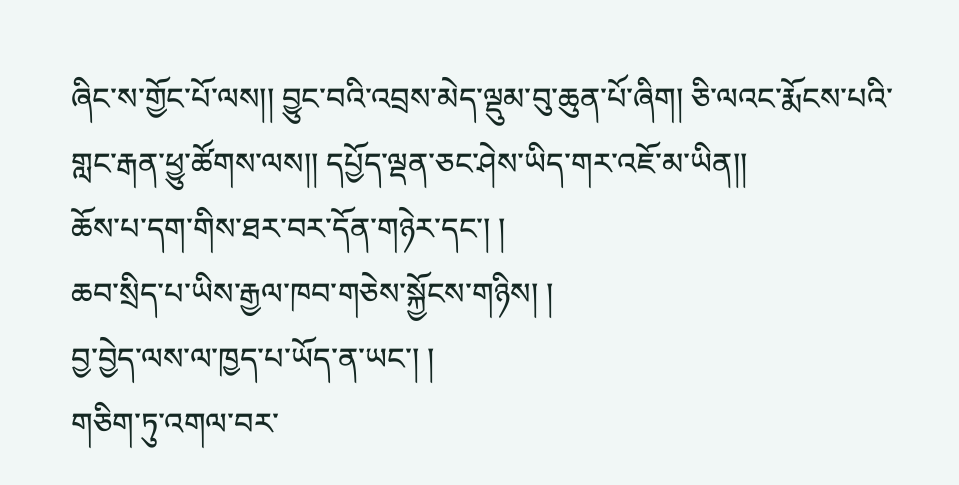ཞིང་ས་གྱོང་པོ་ལས།། བྱུང་བའི་འབྲས་མེད་ལྡུམ་བུ་ཆུན་པོ་ཞིག། ཅི་ལའང་རྨོངས་པའི་གླང་རྒན་ཕྱུ་ཚོགས་ལས།། དཔྱོད་ལྡན་ཅང་ཤེས་ཡིད་གར་འཇོ་མ་ཡིན།།
ཆོས་པ་དག་གིས་ཐར་བར་དོན་གཉེར་དང་། །
ཆབ་སྲིད་པ་ཡིས་རྒྱལ་ཁབ་གཅེས་སྐྱོངས་གཉིས། །
བྱ་བྱེད་ལས་ལ་ཁྱད་པ་ཡོད་ན་ཡང་། །
གཅིག་ཏུ་འགལ་བར་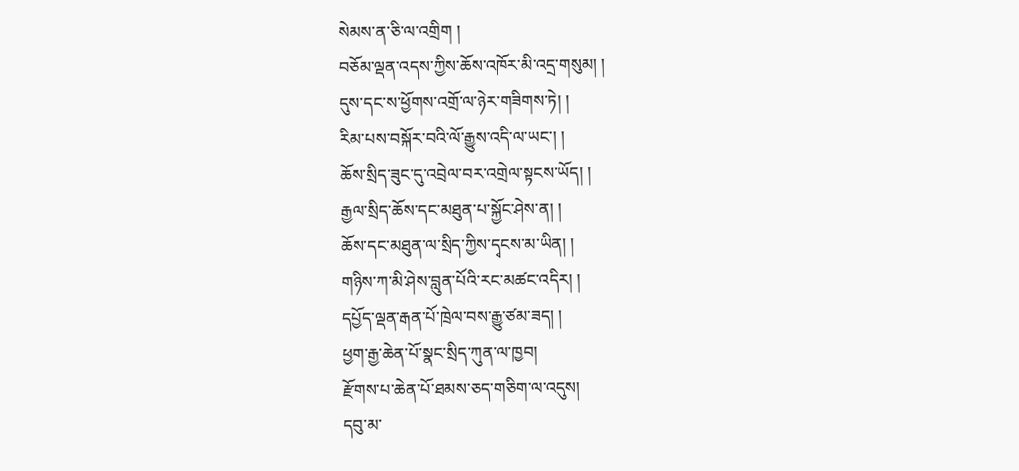སེམས་ན་ཅི་ལ་འགྲིག །
བཅོམ་ལྡན་འདས་ཀྱིས་ཆོས་འཁོར་མི་འདྲ་གསུམ། །
དུས་དང་ས་ཕྱོགས་འགྲོ་ལ་ཉེར་གཟིགས་ཏེ། །
རིམ་པས་བསྐོར་བའི་ལོ་རྒྱུས་འདི་ལ་ཡང་། །
ཆོས་སྲིད་ཟུང་དུ་འབྲེལ་བར་འགྲེལ་སྟངས་ཡོད། །
རྒྱལ་སྲིད་ཆོས་དང་མཐུན་པ་སྐྱོང་ཤེས་ན། །
ཆོས་དང་མཐུན་ལ་སྲིད་ཀྱིས་དྭངས་མ་ཡིན། །
གཉིས་ཀ་མི་ཤེས་བླུན་པོའི་རང་མཚང་འདིར། །
དཔྱོད་ལྡན་རྒན་པོ་ཁྲེལ་བས་རྒྱུ་ཙམ་ཟད། །
ཕྱག་རྒྱ་ཆེན་པོ་སྣང་སྲིད་ཀུན་ལ་ཁྱབ།
རྫོགས་པ་ཆེན་པོ་ཐམས་ཅད་གཅིག་ལ་འདུས།
དབུ་མ་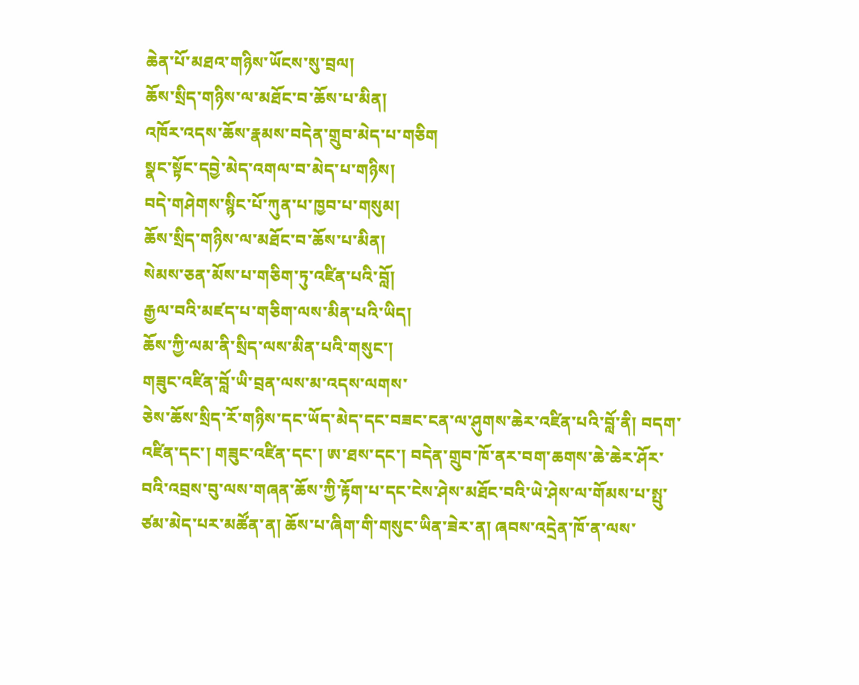ཆེན་པོ་མཐའ་གཉིས་ཡོངས་སུ་བྲལ།
ཆོས་སྲིད་གཉིས་ལ་མཐོང་བ་ཆོས་པ་མིན།
འཁོར་འདས་ཆོས་རྣམས་བདེན་གྲུབ་མེད་པ་གཅིག
སྣང་སྟོང་དབྱེ་མེད་འགལ་བ་མེད་པ་གཉིས།
བདེ་གཤེགས་སྙིང་པོ་ཀུན་པ་ཁྱབ་པ་གསུམ།
ཆོས་སྲིད་གཉིས་ལ་མཐོང་བ་ཆོས་པ་མིན།
སེམས་ཅན་མོས་པ་གཅིག་ཏུ་འཛིན་པའི་བློ།
རྒྱལ་བའི་མཛད་པ་གཅིག་ལས་མིན་པའི་ཡིད།
ཆོས་ཀྱི་ལམ་ནི་སྲིད་ལས་མིན་པའི་གསུང་།
གཟུང་འཛིན་བློ་ཡི་བྲན་ལས་མ་འདས་ལགས་
ཅེས་ཆོས་སྲིད་རོ་གཉིས་དང་ཡོད་མེད་དང་བཟང་ངན་ལ་ཤུགས་ཆེར་འཛིན་པའི་བློ་ནི། བདག་འཛིན་དང་། གཟུང་འཛིན་དང་། ཨ་ཐས་དང་། བདེན་གྲུབ་ཁོ་ནར་བག་ཆགས་ཆེ་ཆེར་ཤོར་བའི་འབྲས་བུ་ལས་གཞན་ཆོས་ཀྱི་རྟོག་པ་དང་ངེས་ཤེས་མཐོང་བའི་ཡེ་ཤེས་ལ་གོམས་པ་སྤུ་ཙམ་མེད་པར་མཚོན་ན། ཆོས་པ་ཞིག་གི་གསུང་ཡིན་ཟེར་ན། ཞབས་འདྲེན་ཁོ་ན་ལས་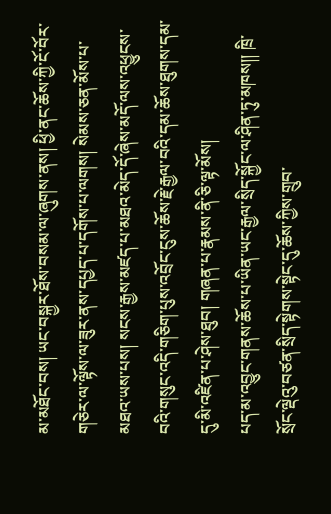མ་མཐོང་བས། ཡང་བསྐྱར་ཐོས་བསམ་ལ་ཞུགས་ནས། ཕྱི་ནང་ཆོས་ཀྱི་ངོ་བོར་གཅེར་ལ་ལྟོས་ལ་ཟུར་ནས་དཔྱད་པ་དགོས་པ་ལགས། སེམས་ཅན་མོས་པ་མཐའ་ཡས་པས། སངས་རྒྱས་མཛད་པ་མཐའ་མེད་དོ་ཞེས་མདོ་ལས་འཕྱུངས་བའི་གསུང་འདི་གཅིག་པུས་འབྲོང་ངུས་ཆོས་རྗེ་རྒྱལ་བའི་དམ་ཆོས་ཐུགས་དམ་དུ་མི་འཛིན་པ་ཤེས་ཐུབ། གཞན་པ་རྣམས་ནི་ཅི་ལྟ་མོས།
པད་མ་འབྱུང་གནས་ཆོས་པ་ཡིན་ཡང་རྒྱལ་སྲིད་སྐྱོང་ལ་ཤིན་ཏུ་མཁས།། ཁྲི་སྲོང་ལྡེའུ་བཙན་སྲིད་སྟེགས་སྟེང་དུ་ཆོས་ཀྱིས་གྲུབ་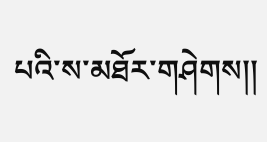པའི་ས་མཐོར་གཤེགས།།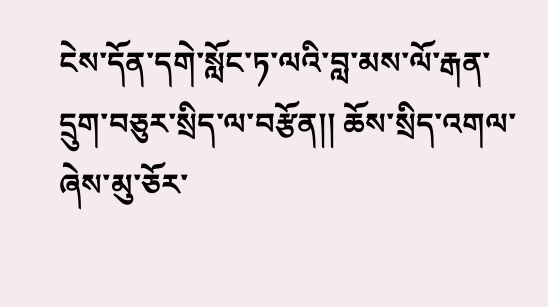ངེས་དོན་དགེ་སློང་ཏ་ལའི་བླ་མས་ལོ་རྒན་དྲུག་བཅུར་སྲིད་ལ་བརྩོན།། ཆོས་སྲིད་འགལ་ཞེས་མུ་ཅོར་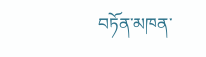བཏོན་མཁན་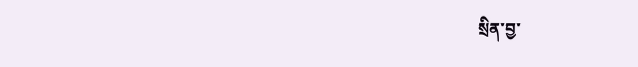སྲིན་བྱ་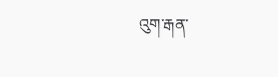འུག་རྒན་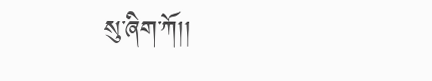སུ་ཞིག་ཀོ།།